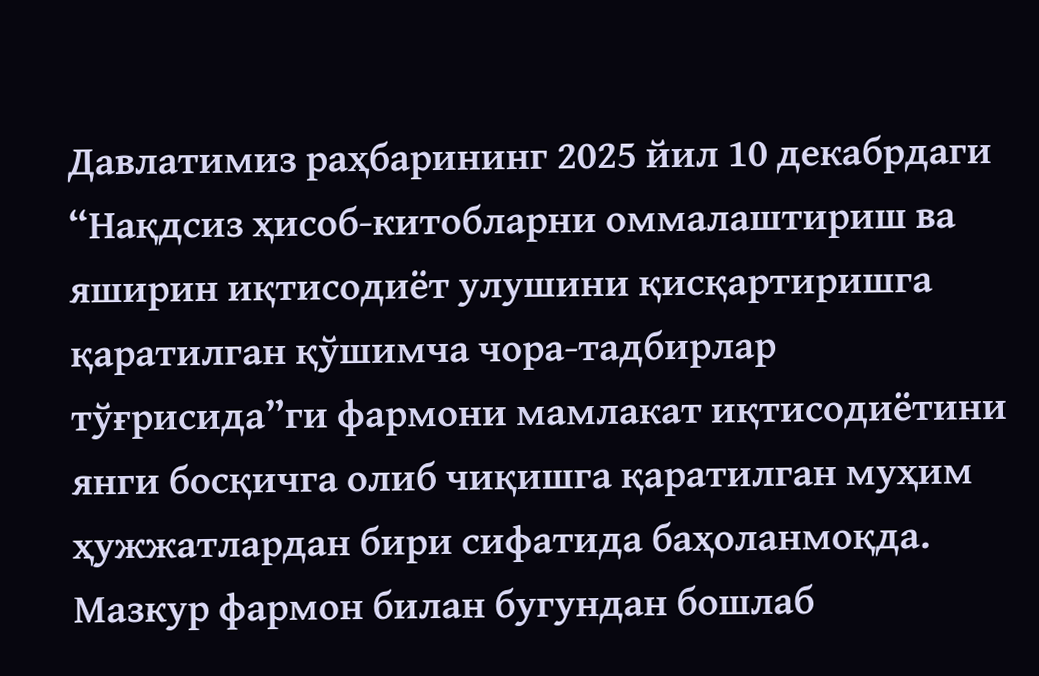Давлатимиз раҳбарининг 2025 йил 10 декабрдаги “Нақдсиз ҳисоб-китобларни оммалаштириш ва яширин иқтисодиёт улушини қисқартиришга қаратилган қўшимча чора-тадбирлар тўғрисида”ги фармони мамлакат иқтисодиётини янги босқичга олиб чиқишга қаратилган муҳим ҳужжатлардан бири сифатида баҳоланмоқда. Мазкур фармон билан бугундан бошлаб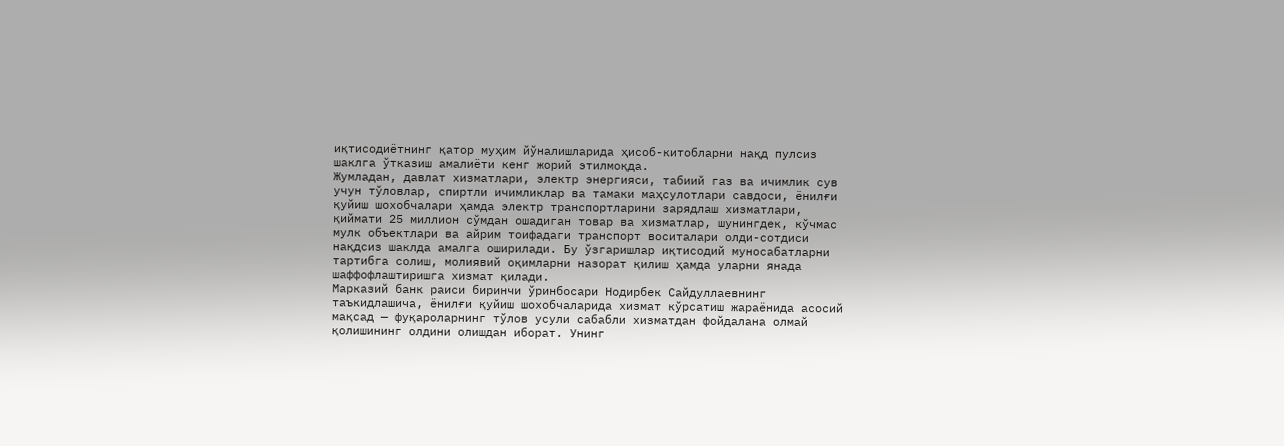иқтисодиётнинг қатор муҳим йўналишларида ҳисоб-китобларни нақд пулсиз шаклга ўтказиш амалиёти кенг жорий этилмоқда.
Жумладан, давлат хизматлари, электр энергияси, табиий газ ва ичимлик сув учун тўловлар, спиртли ичимликлар ва тамаки маҳсулотлари савдоси, ёнилғи қуйиш шохобчалари ҳамда электр транспортларини зарядлаш хизматлари, қиймати 25 миллион сўмдан ошадиган товар ва хизматлар, шунингдек, кўчмас мулк объектлари ва айрим тоифадаги транспорт воситалари олди-сотдиси нақдсиз шаклда амалга оширилади. Бу ўзгаришлар иқтисодий муносабатларни тартибга солиш, молиявий оқимларни назорат қилиш ҳамда уларни янада шаффофлаштиришга хизмат қилади.
Марказий банк раиси биринчи ўринбосари Нодирбек Сайдуллаевнинг таъкидлашича, ёнилғи қуйиш шохобчаларида хизмат кўрсатиш жараёнида асосий мақсад — фуқароларнинг тўлов усули сабабли хизматдан фойдалана олмай қолишининг олдини олишдан иборат. Унинг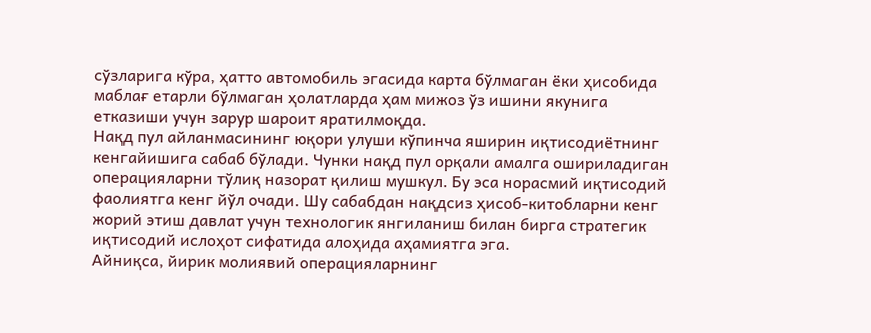сўзларига кўра, ҳатто автомобиль эгасида карта бўлмаган ёки ҳисобида маблағ етарли бўлмаган ҳолатларда ҳам мижоз ўз ишини якунига етказиши учун зарур шароит яратилмоқда.
Нақд пул айланмасининг юқори улуши кўпинча яширин иқтисодиётнинг кенгайишига сабаб бўлади. Чунки нақд пул орқали амалга ошириладиган операцияларни тўлиқ назорат қилиш мушкул. Бу эса норасмий иқтисодий фаолиятга кенг йўл очади. Шу сабабдан нақдсиз ҳисоб-китобларни кенг жорий этиш давлат учун технологик янгиланиш билан бирга стратегик иқтисодий ислоҳот сифатида алоҳида аҳамиятга эга.
Айниқса, йирик молиявий операцияларнинг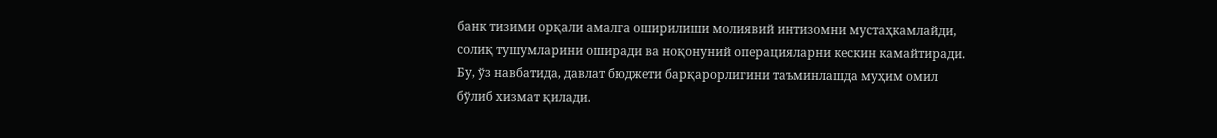банк тизими орқали амалга оширилиши молиявий интизомни мустаҳкамлайди, солиқ тушумларини оширади ва ноқонуний операцияларни кескин камайтиради. Бу, ўз навбатида, давлат бюджети барқарорлигини таъминлашда муҳим омил бўлиб хизмат қилади.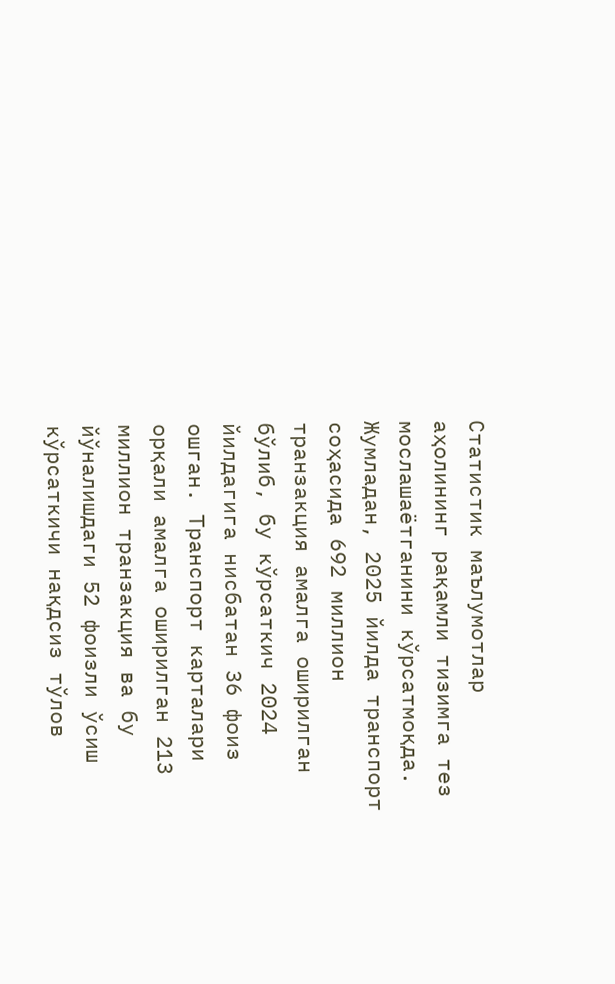Статистик маълумотлар аҳолининг рақамли тизимга тез мослашаётганини кўрсатмоқда. Жумладан, 2025 йилда транспорт соҳасида 692 миллион транзакция амалга оширилган бўлиб, бу кўрсаткич 2024 йилдагига нисбатан 36 фоиз ошган. Транспорт карталари орқали амалга оширилган 213 миллион транзакция ва бу йўналишдаги 52 фоизли ўсиш кўрсаткичи нақдсиз тўлов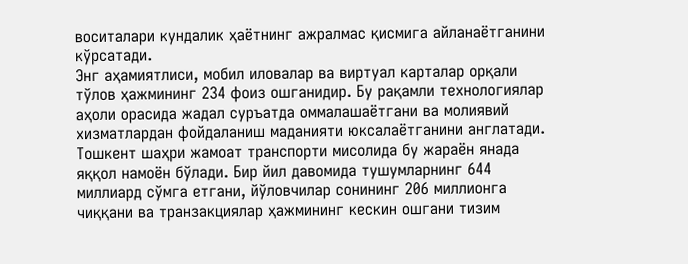воситалари кундалик ҳаётнинг ажралмас қисмига айланаётганини кўрсатади.
Энг аҳамиятлиси, мобил иловалар ва виртуал карталар орқали тўлов ҳажмининг 234 фоиз ошганидир. Бу рақамли технологиялар аҳоли орасида жадал суръатда оммалашаётгани ва молиявий хизматлардан фойдаланиш маданияти юксалаётганини англатади.
Тошкент шаҳри жамоат транспорти мисолида бу жараён янада яққол намоён бўлади. Бир йил давомида тушумларнинг 644 миллиард сўмга етгани, йўловчилар сонининг 206 миллионга чиққани ва транзакциялар ҳажмининг кескин ошгани тизим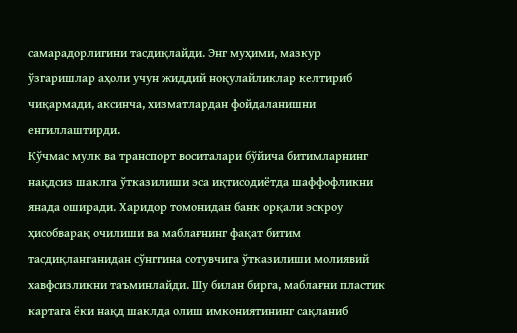самарадорлигини тасдиқлайди. Энг муҳими, мазкур ўзгаришлар аҳоли учун жиддий ноқулайликлар келтириб чиқармади, аксинча, хизматлардан фойдаланишни енгиллаштирди.
Кўчмас мулк ва транспорт воситалари бўйича битимларнинг нақдсиз шаклга ўтказилиши эса иқтисодиётда шаффофликни янада оширади. Харидор томонидан банк орқали эскроу ҳисобварақ очилиши ва маблағнинг фақат битим тасдиқланганидан сўнггина сотувчига ўтказилиши молиявий хавфсизликни таъминлайди. Шу билан бирга, маблағни пластик картага ёки нақд шаклда олиш имкониятининг сақланиб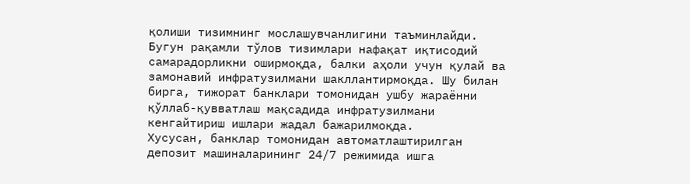қолиши тизимнинг мослашувчанлигини таъминлайди.
Бугун рақамли тўлов тизимлари нафақат иқтисодий самарадорликни оширмоқда, балки аҳоли учун қулай ва замонавий инфратузилмани шакллантирмоқда. Шу билан бирга, тижорат банклари томонидан ушбу жараённи қўллаб-қувватлаш мақсадида инфратузилмани кенгайтириш ишлари жадал бажарилмоқда.
Хусусан, банклар томонидан автоматлаштирилган депозит машиналарининг 24/7 режимида ишга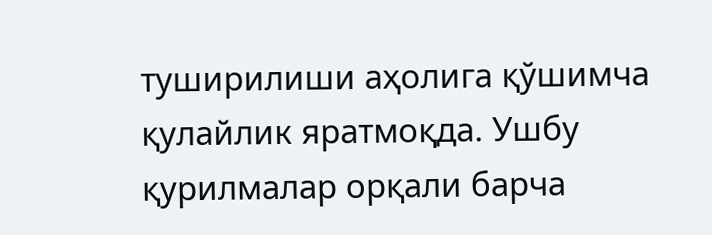туширилиши аҳолига қўшимча қулайлик яратмоқда. Ушбу қурилмалар орқали барча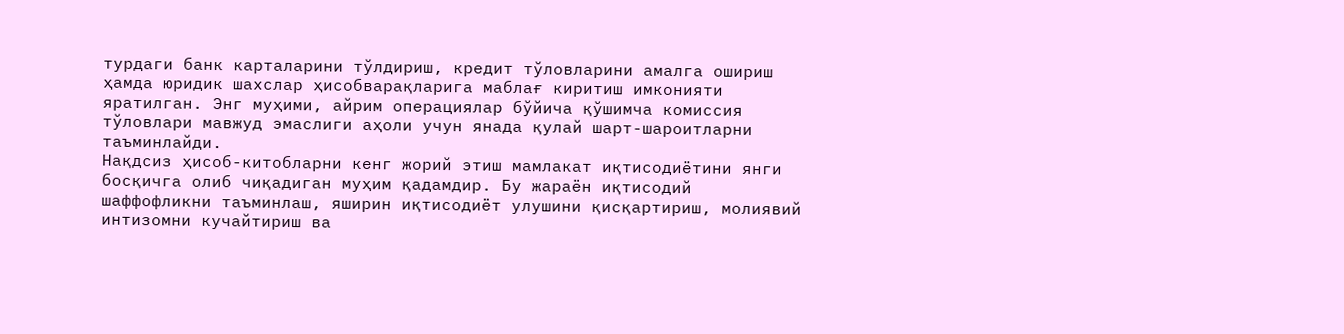турдаги банк карталарини тўлдириш, кредит тўловларини амалга ошириш ҳамда юридик шахслар ҳисобварақларига маблағ киритиш имконияти яратилган. Энг муҳими, айрим операциялар бўйича қўшимча комиссия тўловлари мавжуд эмаслиги аҳоли учун янада қулай шарт-шароитларни таъминлайди.
Нақдсиз ҳисоб-китобларни кенг жорий этиш мамлакат иқтисодиётини янги босқичга олиб чиқадиган муҳим қадамдир. Бу жараён иқтисодий шаффофликни таъминлаш, яширин иқтисодиёт улушини қисқартириш, молиявий интизомни кучайтириш ва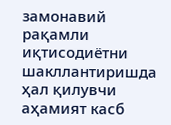замонавий рақамли иқтисодиётни шакллантиришда ҳал қилувчи аҳамият касб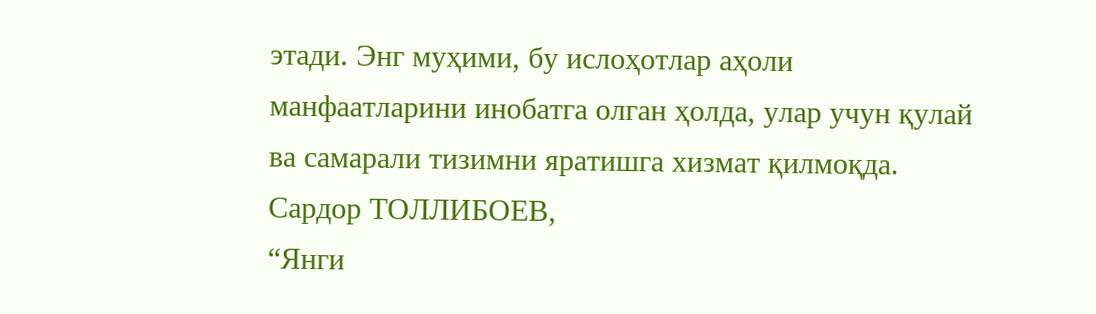этади. Энг муҳими, бу ислоҳотлар аҳоли манфаатларини инобатга олган ҳолда, улар учун қулай ва самарали тизимни яратишга хизмат қилмоқда.
Сардор ТОЛЛИБОЕВ,
“Янги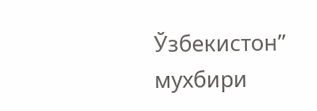Ўзбекистон” мухбири